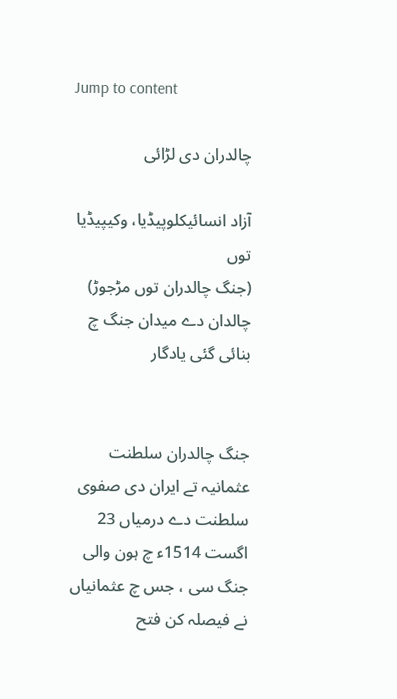Jump to content

چالدران دی لڑائی

آزاد انسائیکلوپیڈیا، وکیپیڈیا توں
(جنگ چالدران توں مڑجوڑ)
چالدان دے میدان جنگ چ بنائی گئی یادگار


جنگ چالدران سلطنت عثمانیہ تے ایران دی صفوی سلطنت دے درمیاں 23 اگست 1514ء چ ہون والی جنگ سی ، جس چ عثمانیاں نے فیصلہ کن فتح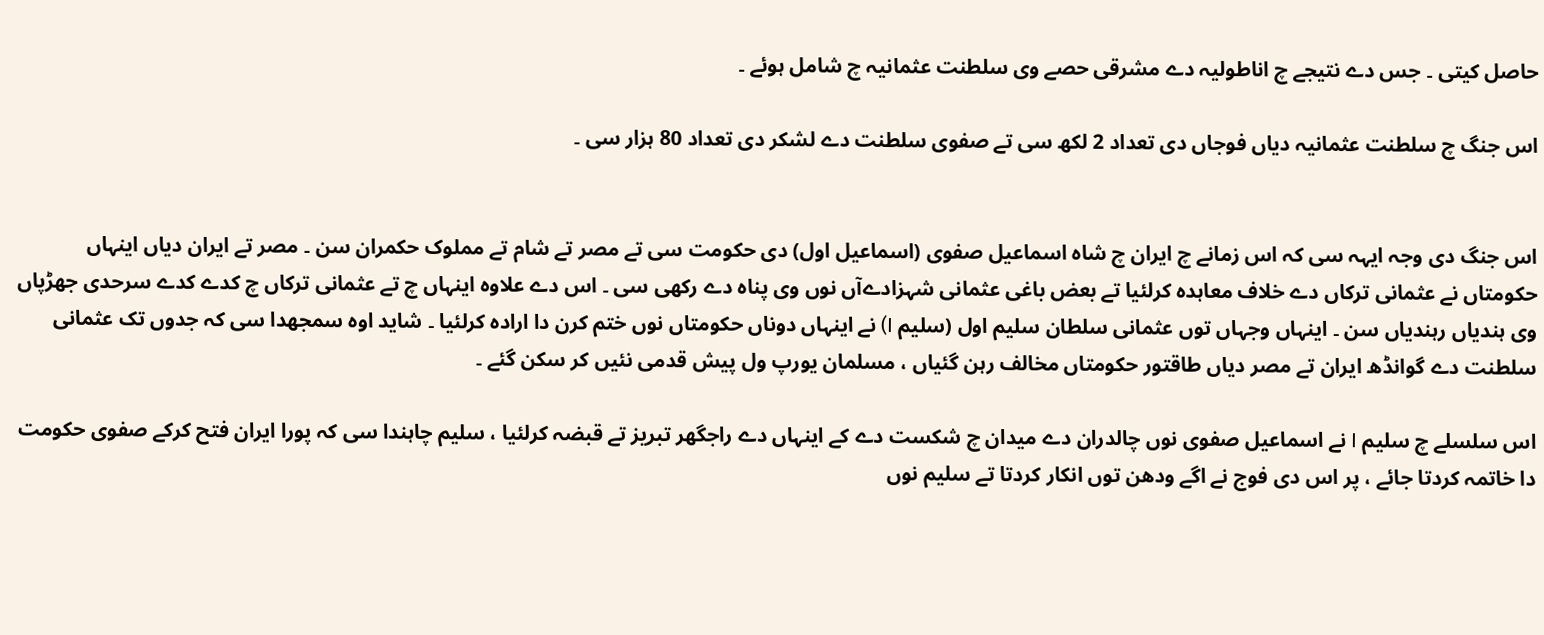حاصل کیتی ۔ جس دے نتیجے چ اناطولیہ دے مشرقی حصے وی سلطنت عثمانیہ چ شامل ہوئے ۔

اس جنگ چ سلطنت عثمانیہ دیاں فوجاں دی تعداد 2 لکھ سی تے صفوی سلطنت دے لشکر دی تعداد 80 ہزار سی ۔


اس جنگ دی وجہ ایہہ سی کہ اس زمانے چ ایران چ شاہ اسماعیل صفوی (اسماعیل اول) دی حکومت سی تے مصر تے شام تے مملوک حکمران سن ۔ مصر تے ایران دیاں اینہاں حکومتاں نے عثمانی ترکاں دے خلاف معاہدہ کرلئیا تے بعض باغی عثمانی شہزادےآں نوں وی پناہ دے رکھی سی ۔ اس دے علاوہ اینہاں چ تے عثمانی ترکاں چ کدے کدے سرحدی جھڑپاں وی ہندیاں رہندیاں سن ۔ اینہاں وجہاں توں عثمانی سلطان سلیم اول (سلیم I) نے اینہاں دوناں حکومتاں نوں ختم کرن دا ارادہ کرلئیا ۔ شاید اوہ سمجھدا سی کہ جدوں تک عثمانی سلطنت دے گوانڈھ ایران تے مصر دیاں طاقتور حکومتاں مخالف رہن گئیاں ، مسلمان یورپ ول پیش قدمی نئیں کر سکن گئے ۔

اس سلسلے چ سلیم I نے اسماعیل صفوی نوں چالدران دے میدان چ شکست دے کے اینہاں دے راجگھر تبریز تے قبضہ کرلئیا ، سلیم چاہندا سی کہ پورا ایران فتح کرکے صفوی حکومت دا خاتمہ کردتا جائے ، پر اس دی فوج نے اگے ودھن توں انکار کردتا تے سلیم نوں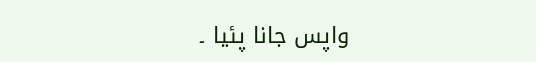واپس جانا پئیا ۔